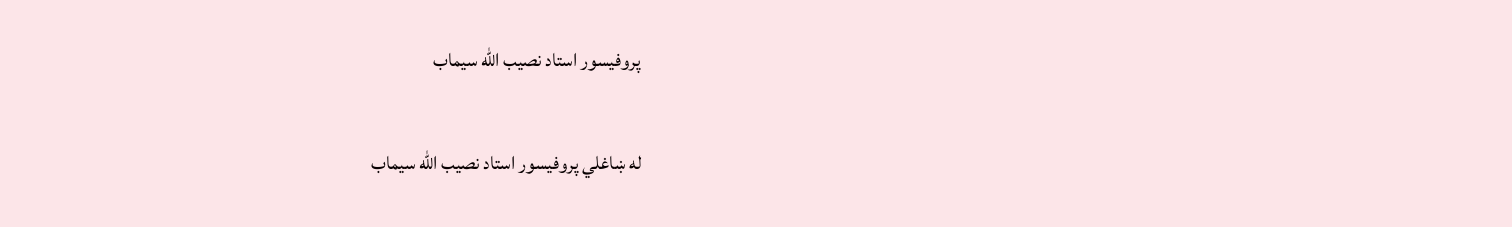پروفیسور استاد نصیب الله سیماب

له ښاغلي پروفیسور استاد نصیب الله سیماب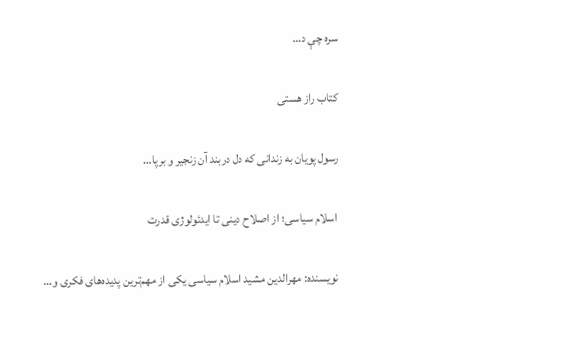سره چې د…

کتاب راز هستی

رسول پویان به زندانی که دل دربند آن زنجیر و برپا…

 اسلام سیاسی؛ از اصلاح دینی تا ایدئولوژی قدرت

 نویسنده: مهرالدین مشید اسلام سیاسی یکی از مهم‌ترین پدیده‌های فکری و…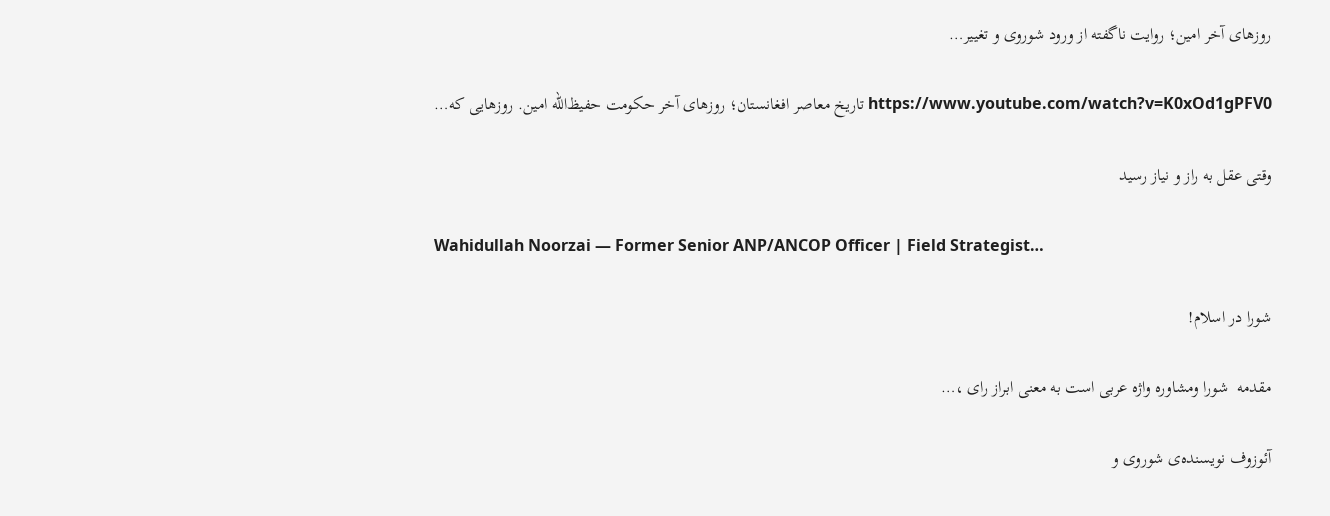روزهای آخر امین؛ روایت ناگفته از ورود شوروی و تغییر…

https://www.youtube.com/watch?v=K0xOd1gPFV0 تاریخ معاصر افغانستان؛ روزهای آخر حکومت حفیظ‌الله امین. روزهایی که…

وقتی عقل به راز و نیاز رسید

Wahidullah Noorzai — Former Senior ANP/ANCOP Officer | Field Strategist…

شورا در اسلام!

مقدمه  شورا ومشاوره واژه عربی است به معنی ابراز رای ،…

آئوزوف نویسنده‌ی شوروی و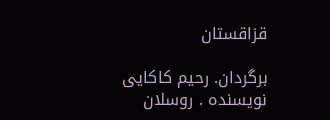قزاقستان

برگردان. رحیم کاکایی نویسنده . روسلان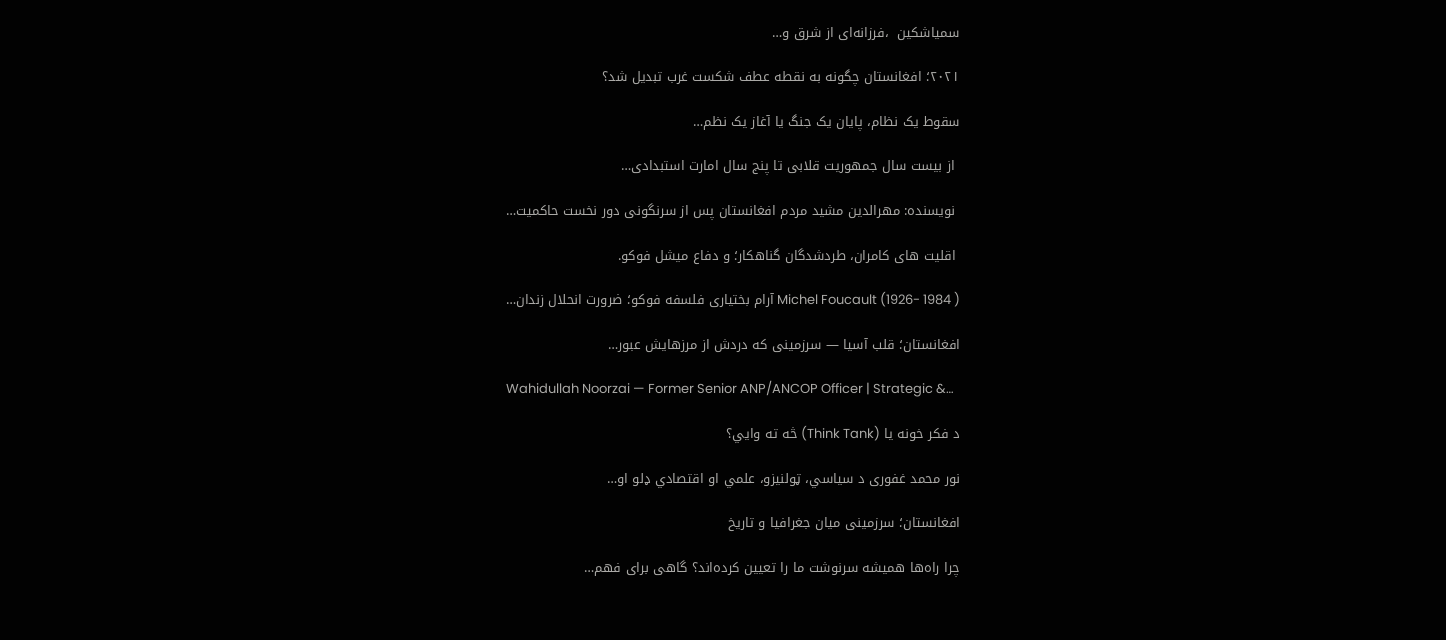سمیاشکین  ،فرزانه‌ای از شرق و…

۲۰۲۱؛ افغانستان چگونه به نقطه عطف شکست غرب تبدیل شد؟

سقوط یک نظام، پایان یک جنگ یا آغاز یک نظم…

 از بیست سال جمهوریت قلابی تا پنج سال امارت استبدادی…

 نویسنده: مهرالدین مشید مردم افغانستان پس از سرنگونی دور نخست حاکمیت…

 اقلیت های کامران، طردشدگان گناهکار؛ و دفاع میشل فوکو.

Michel Foucault (1926- 1984 ) آرام بختیاری فلسفه فوکو؛ ضرورت انحلال زندان…

افغانستان؛ قلب آسیا — سرزمینی که دردش از مرزهایش عبور…

Wahidullah Noorzai — Former Senior ANP/ANCOP Officer | Strategic &…

د فکر خونه یا (Think Tank) څه ته وایي؟

نور محمد غفوری د سیاسي، ټولنیزو، علمي او اقتصادي ډلو او…

افغانستان؛ سرزمینی میان جغرافیا و تاریخ

چرا راه‌ها همیشه سرنوشت ما را تعیین کرده‌اند؟ گاهی برای فهم…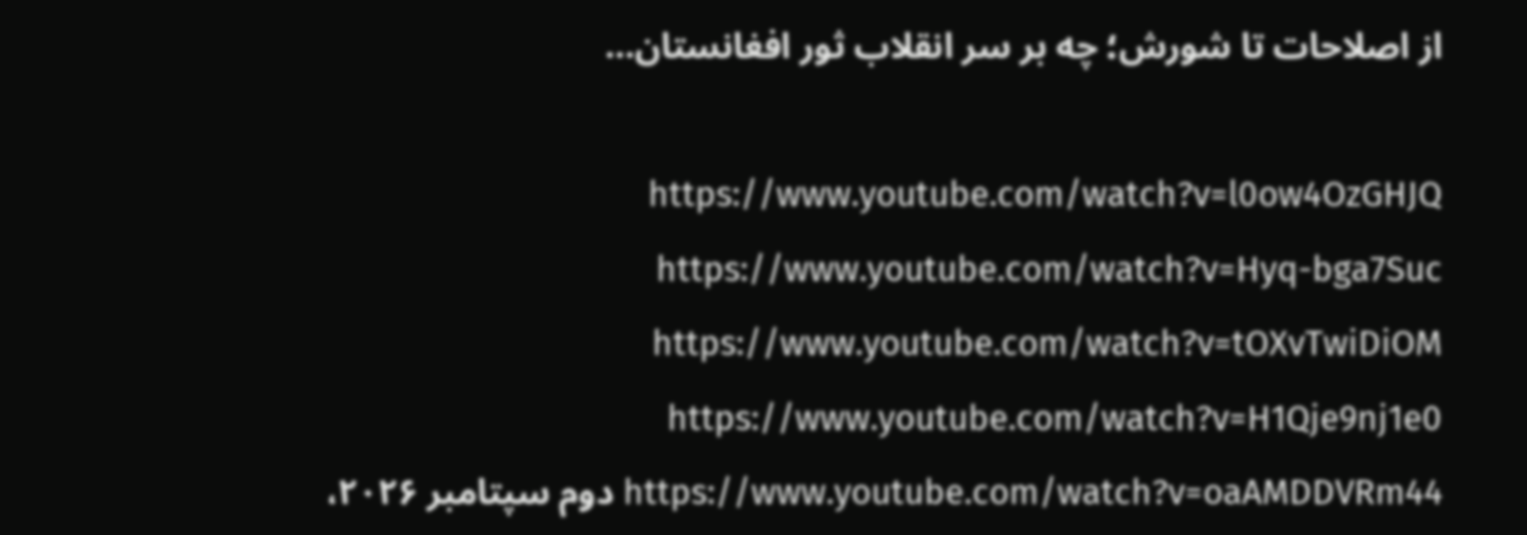از اصلاحات تا شورش؛ چه بر سر انقلاب ثور افغانستان…

https://www.youtube.com/watch?v=l0ow4OzGHJQ https://www.youtube.com/watch?v=Hyq-bga7Suc https://www.youtube.com/watch?v=tOXvTwiDiOM https://www.youtube.com/watch?v=H1Qje9nj1e0 https://www.youtube.com/watch?v=oaAMDDVRm44 دوم سپتامبر ۲۰۲۶،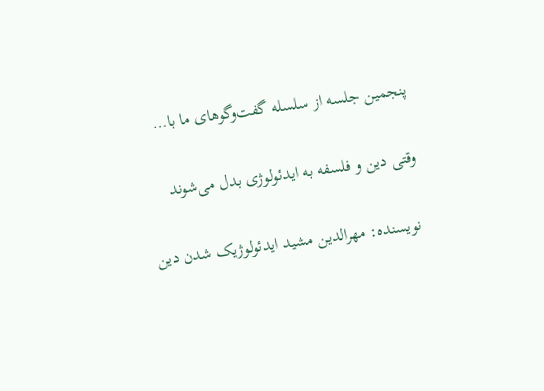پنجمین جلسه از سلسله گفت‌وگوهای ما با…

وقتی دین و فلسفه به ایدئولوژی بدل می‌شوند

 نویسنده: مهرالدین مشید ایدئولوژیک شدن دین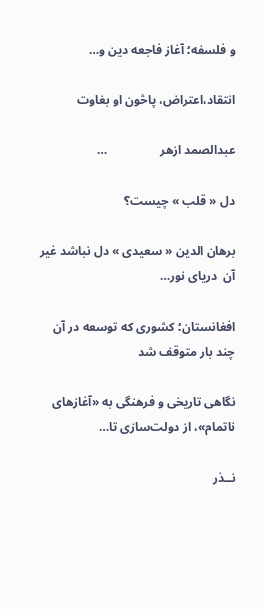و فلسفه؛ آغاز فاجعه دین و…

انتقاد،اعتراض، پاڅون او بغاوت

عبدالصمد ازهر                 …

دل « قلب » چیست؟

برهان الدین « سعیدی » دل نباشد غیر آن  دریای نور…

افغانستان؛ کشوری که توسعه در آن چند بار متوقف شد

نگاهی تاریخی و فرهنگی به «آغازهای ناتمام»، از دولت‌سازی تا…

نــذر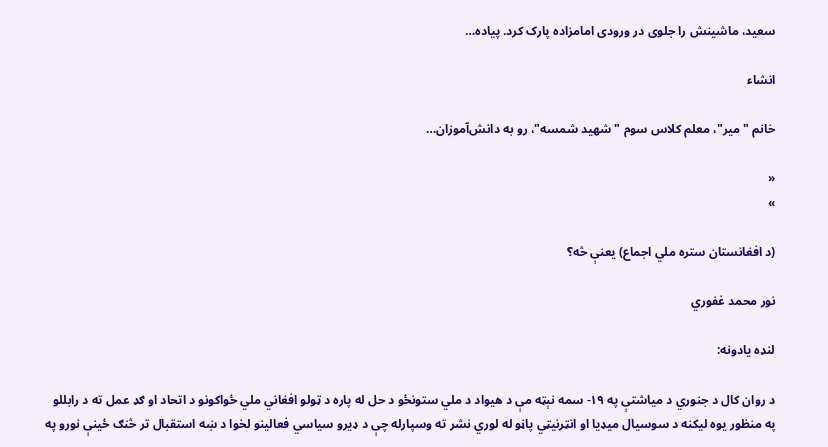سعید، ماشینش را جلوی در ورودی امامزاده پارک کرد. پیاده…

انشاء

خانم "میر"، معلم کلاس سوم "شهید شمسه"، رو به دانش‌آموزان…

«
»

(د افغانستان ستره ملي اجماع) یعنې څه؟

نور محمد غفوري

لنډه یادونه:

د روان کال د جنوري د میاشتې په ۱۹- سمه نېټه مې د هیواد د ملي ستونځو د حل له پاره د ټولو افغاني ملي ځواکونو د اتحاد او ګډ عمل ته د رابللو په منظور یوه لیکنه د سوسیال ميډیا او انټرنيټي پاڼو له لوري نشر ته وسپارله چې د ډیرو سیاسي فعالینو لخوا د ښه استقبال تر څنګ ځینې نورو په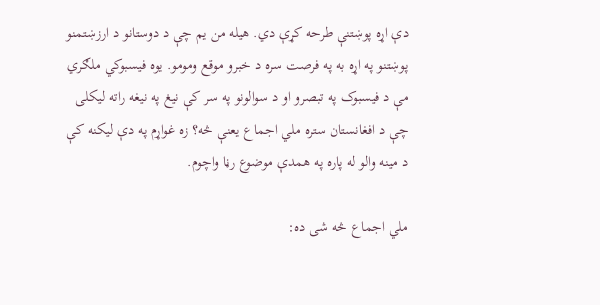دې اړه پوښتنې طرحه کړې دي. هیله من یم چې د دوستانو د ارزښتمنو پوښتنو په اړه به په فرصت سره د خبرو موقع ومومو. یوه فیسبوکي ملګري مې د فیسبوک په تبصرو او د سوالونو په سر کې نیغ په نیغه راته لیکلی چې د افغانستان ستره ملي اجماع یعنې څه؟ زه غواړم په دې لیکنه کې د مینه والو له پاره په همدې موضوع رڼا واچوم.

ملي اجماع څه شی ده: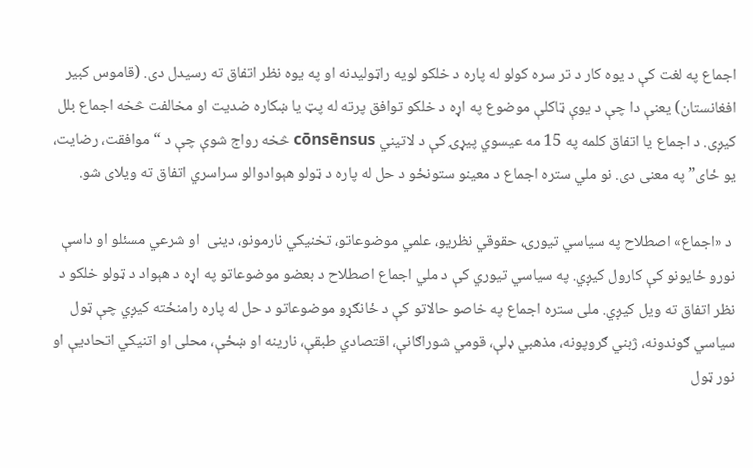اجماع په لغت کې د یوه کار د تر سره کولو له پاره د خلکو لویه راټولیدنه او په یوه نظر اتفاق ته رسیدل دی. (قاموس کبیر افغانستان) یعنې دا چې د یوې ټاکلې موضوع په اړه د خلکو توافق پرته له پټ یا ښکاره ضدیت او مخالفت څخه اجماع بلل کیږی. د اجماع یا اتفاق کلمه په 15 مه عیسوي پیړۍ کې د لاتیني cōnsēnsus څخه رواج شوې چې د “موافقت، رضایت، یو ځای” په معنی دی. نو ملي ستره اجماع د معینو ستونځو د حل له پاره د ټولو هېوادوالو سراسري اتفاق ته ویلای شو.

 د «اجماع» اصطلاح په سیاسي تیورۍ، حقوقي نظریو، علمي موضوعاتو، تخنیکي نارمونو، دینی  او شرعي مسئلو او داسې نورو ځایونو کې کارول کیږي. په سیاسي تیوري کې د ملي اجماع اصطلاح د بعضو موضوعاتو په اړه د هېواد د ټولو خلکو د نظر اتفاق ته ویل کیږي. ملی ستره اجماع په خاصو حالاتو کې د ځانګړو موضوعاتو د حل له پاره رامنځته کیږي چې ټول سیاسي ګوندونه، ژبني ګروپونه، مذهبي ډلې، قومي شوراګانې، اقتصادي طبقې، نارینه او ښځې، محلی او اتنیکي اتحادیې او نور ټول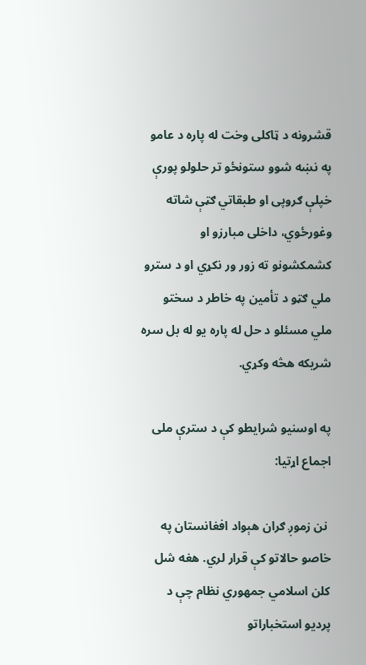قشرونه د ټاکلی وخت له پاره د عامو په نښه شوو ستونځو تر حلولو پورې خپلې ګروپی او طبقاتي ګټې شاته وغورځوي، داخلی مبارزو او کشمکشونو ته زور ور نکړي او د سترو ملي ګټو د تأمین په خاطر د سختو ملي مسئلو د حل له پاره یو له بل سره شریکه هڅه وکړي.

په اوسنیو شرایطو کې د سترې ملی اجماع اړتیا:

 نن زموږ ګران هېواد افغانستان په خاصو حالاتو کې قرار لري. هغه شل کلن اسلامي جمهوري نظام چې د پردیو استخباراتو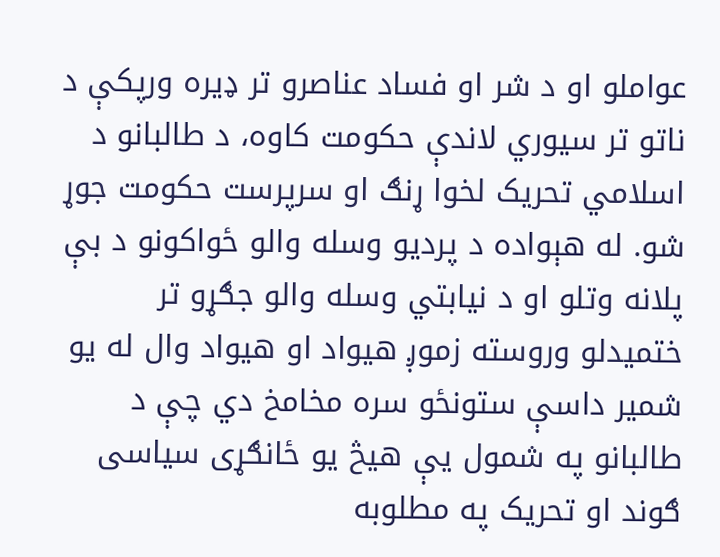عواملو او د شر او فساد عناصرو تر ډیره ورپکې د ناتو تر سیوري لاندې حکومت کاوه، د طالبانو د اسلامي تحریک لخوا ړنګ او سرپرست حکومت جوړ شو. له هېواده د پردیو وسله والو ځواکونو د بې پلانه وتلو او د نیابتي وسله والو جګړو تر ختمیدلو وروسته زموږ هیواد او هیواد وال له یو شمیر داسې ستونځو سره مخامخ دي چې د طالبانو په شمول یې هیڅ یو ځانګړی سیاسی ګوند او تحریک په مطلوبه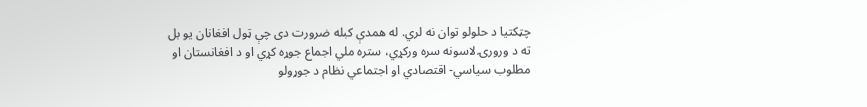چټکتیا د حلولو توان نه لري. له همدې کبله ضرورت دی چې ټول افغانان یو بل ته د ورورۍ لاسونه سره ورکړي، ستره ملي اجماع جوړه کړي او د افغانستان او مطلوب سیاسي- اقتصادي او اجتماعي نظام د جوړولو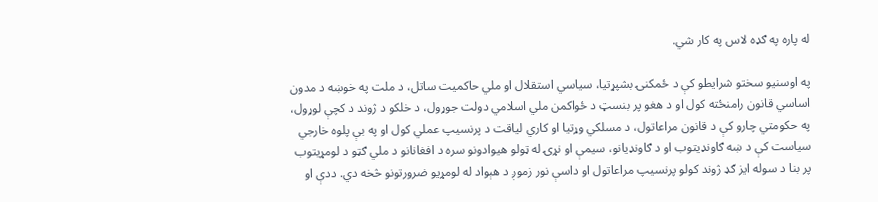له پاره په ګډه لاس په کار شي.

په اوسنیو سختو شرایطو کې د ځمکنۍ بشپړتیا، سیاسي استقلال او ملي حاکمیت ساتل، د ملت په خوښه د مدون اساسي قانون رامنځته کول او د هغو پر بنسټ د ځواکمن ملي اسلامي دولت جوړول، د خلکو د ژوند د کچې لوړول، په حکومتي چارو کې د قانون مراعاتول، د مسلکي وړتیا او کاري لیاقت د پرنسیپ عملي کول او په بې پلوه خارجي سیاست کې د ښه ګاونډیتوب او د ګاونډیانو، سیمې او نړۍ له ټولو هیوادونو سره د افغانانو د ملي ګټو د لومړيتوب پر بنا د سوله ایز ګډ ژوند کولو پرنسیپ مراعاتول او داسې نور زموږ د هېواد له لومړیو ضرورتونو څخه دي. ددې او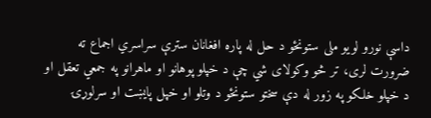داسې نورو لویو ملی ستونځو د حل له پاره افغانان سترې سراسري اجماع ته ضرورت لری، تر څو وکولای شي چې د خپلو پوهانو او ماهرانو په جمعي تعقل او د خپلو خلکو په زور له دې سختو ستونځو د وتلو او خپل پایښت او سرلوړۍ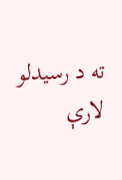ته د رسیدلو لارې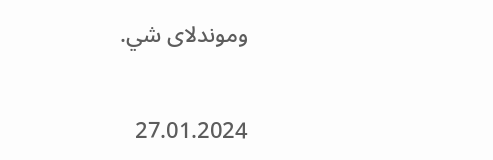وموندلای شي.

27.01.2024